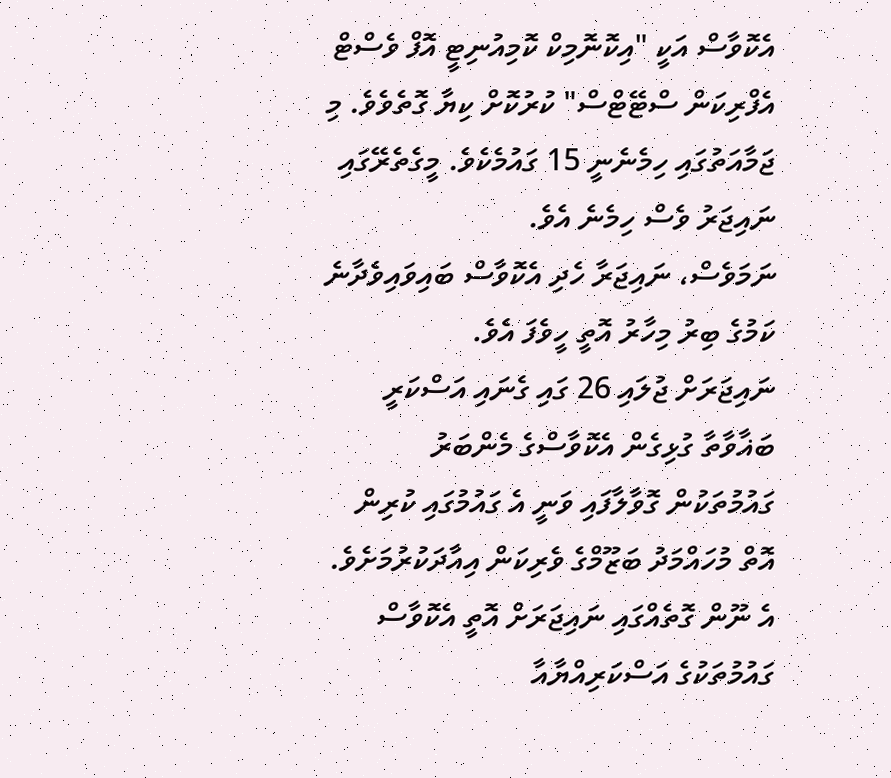އެކޮވާސް އަކީ "އިކޮނޮމިކް ކޮމިއުނިޓީ އޮފް ވެސްޓް އެފްރިކަން ސްޓޭޓްސް" ކުރުކޮށް ކިޔާ ގޮތެވެވެ. މި ޖަމާއަތުގައި ހިމެނެނީ 15 ގައުމެކެވެ. މީގެތެރޭގައި ނައިޖަރު ވެސް ހިމެނެ އެވެ.
ނަމަވެސް، ނައިޖަރާ ހެދި އެކޮވާސް ބައިވައިވެދާނެ ކަމުގެ ބިރު މިހާރު އޮތީ ހީވެފަ އެވެ.
ނައިޖަރަށް ޖުލައި 26 ގައި ގެނައި އަސްކަރީ ބަޣާވާތާ ގުޅިގެން އެކޮވާސްގެ މެންބަރު ގައުމުތަކުން ގޮވާލާފައި ވަނީ އެ ގައުމުގައި ކުރިން އޮތް މުހައްމަދު ބަޒޫމްގެ ވެރިކަން އިއާދަކުރުމަށެވެ.
އެ ނޫން ގޮތެއްގައި ނައިޖަރަށް އޮތީ އެކޮވާސް ގައުމުތަކުގެ އަސްކަރިއްޔާއާ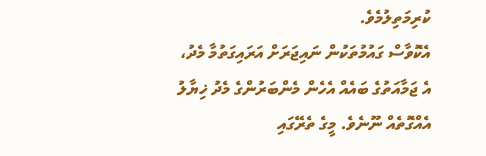ކުރިމަތިލުމެވެ.
އެކޮވާސް ގައުމުތަކުން ނައިޖަރަށް އަރައިގަތުމާ މެދު، އެ ޖަމާއަތުގެ ބައެއް އެހެން މެންބަރުންގެ މެދު ޚިޔާލު އެއްގޮތެއް ނޫނެވެ. މީގެ ތެރޭގައި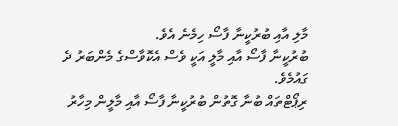މާލި އާއި ބުރުކީނާ ފާސޯ ހިމެނެ އެވެ.
ބުރުކީނާ ފާސޯ އާއި މާލީ އަކީ ވެސް އެކޮވާސްގެ މެންބަރު ދެ ގައުމެވެ.
ރިޕޯޓްތައް ބުނާ ގޮތުން ބުރުކީނާ ފާސޯ އާއި މާލީން މިހާރު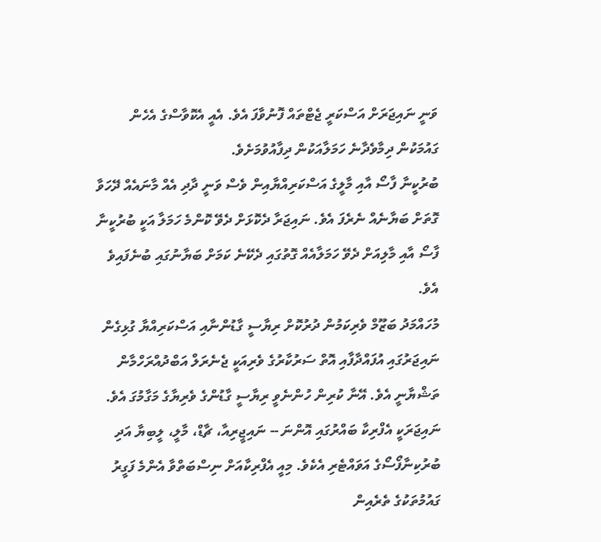ވަނީ ނައިޖަރަށް އަސްކަރީ ޖެޓްތައް ފޮނުވާފަ އެވެ. އެއީ އެކޮވާސްގެ އެހެން ގައުމަކުން ދިމާވެދާނެ ހަމަލާއަކުން ދިފާއުވުމަށެވެ.
ބުރުކީނާ ފާސޯ އާއި މާލީގެ އަސްކަރިއްޔާއިން ވެސް ވަނީ ދާދި އެއް މާނައެއް ދޭހަވާ ގޮތަށް ބަޔާނެއް ނެރެފަ އެވެ. ނައިޖަރާ ދެކޮޅަށް ދެވޭ ކޮންމެ ހަމަލާ އަކީ ބުރުކީނާ ފާސޯ އާއި މާލިއަށް ދެވޭ ހަމަލާއެއް ގޮތުގައި ދެކޭނެ ކަމަށް ބަޔާނުގައި ބުނެފައިވެ އެވެ.
މުހައްމަދު ބަޒޫމް ވެރިކަމުން ދުރުކޮށް ރިޔާސީ ގާޑުންނާއި އަސްކަރިއްޔާ ގުޅިގެން ނައިޖަރުގައި އުފައްދާފާއި އޮތް ސަރުކާރުގެ ވެރިއަކީ ޖެނެރަލް އަބްދުއްރަހްމާން ތަޝްޔާނީ އެވެ. އޭނާ ކުރިން ހުންނެވީ ރިޔާސީ ގާޑުންގެ ވެރިޔާގެ މަގާމުގަ އެވެ.
ނައިޖަރަކީ އެފްރިކާ ބައްރުގައި އޮންނަ -- ނައިޖީރިއާ، ޗާޑް، މާލީ، ލީބިޔާ އަދި ބުރުކިނާފޯސޯގެ އަވައްޓެރި އެކެވެ. މިއީ އެފްރިކާއަށް ނިސްބަތްވާ އެންމެ ފަގީރު ގައުމުތަކުގެ ތެރެއިން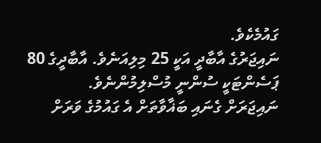ގައުމެކެވެ.
ނައިޖަރުގެ އާބާދީ އަކީ 25 މިލިއަނެވެ. އާބާދީގެ 80 ޕަސެންޓަކީ ސުންނީ މުސްލިމުންނެވެ.
ނައިޖަރަށް ގެނައި ބަޣާވާތަށް އެ ގައުމުގެ ވަރަށް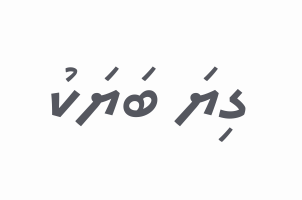ގިޔަ ބަޔަކު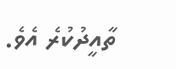ތާއީދުކުރެ އެވެ.